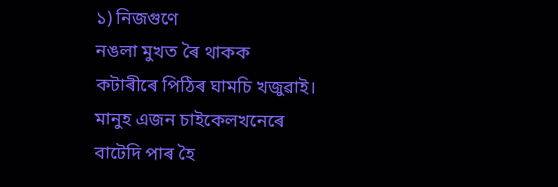১) নিজগুণে
নঙলা মুখত ৰৈ থাকক
কটাৰীৰে পিঠিৰ ঘামচি খজুৱাই।
মানুহ এজন চাইকেলখনেৰে
বাটেদি পাৰ হৈ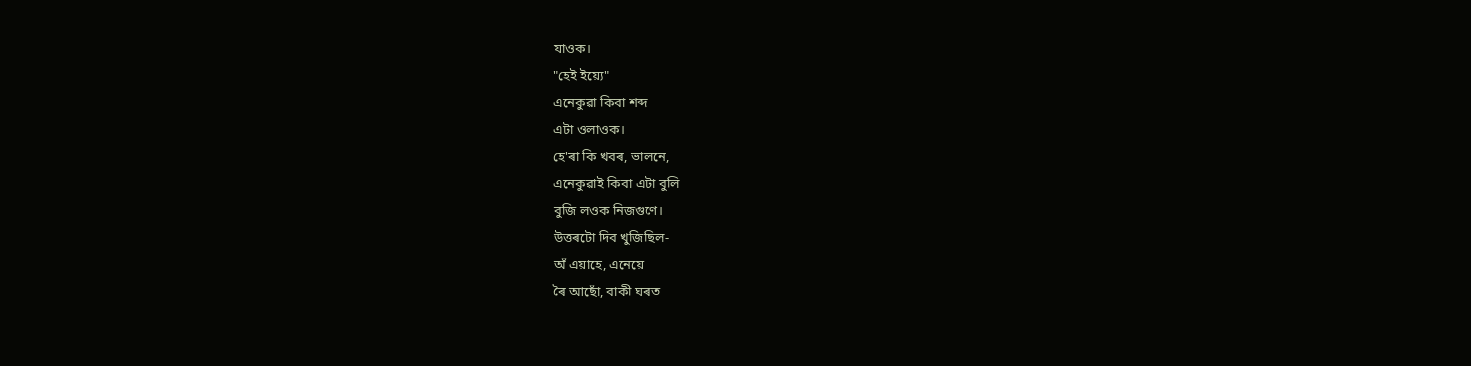যাওক।
"হেই ইয়্যে"
এনেকুৱা কিবা শব্দ
এটা ওলাওক।
হে'ৰা কি খবৰ, ভালনে,
এনেকুৱাই কিবা এটা বুলি
বুজি লওক নিজগুণে।
উত্তৰটো দিব খুজিছিল-
অঁ এয়াহে, এনেয়ে
ৰৈ আছোঁ, বাকী ঘৰত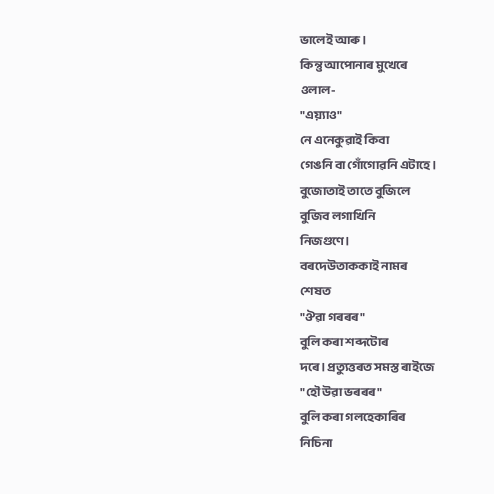ভালেই আৰু।
কিন্তু আপোনাৰ মুখেৰে
ওলাল-
"এয়্যাও"
নে এনেকুৱাই কিবা
গেঙনি বা গোঁগোৱনি এটাহে।
বুজোতাই তাতে বুজিলে
বুজিব লগাখিনি
নিজগুণে।
বৰদেউতাককাই নামৰ
শেষত
"ঔৱা গৰৰৰ"
বুলি কৰা শব্দটোৰ
দৰে। প্ৰত্যুত্তৰত সমস্ত ৰাইজে
"হৌ উৱা ভৰৰৰ"
বুলি কৰা গলহেকাৰিৰ
নিচিনা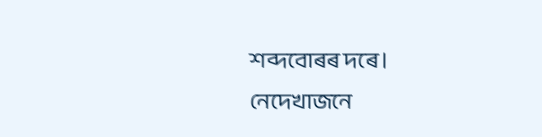শব্দবোৰৰ দৰে।
নেদেখাজনে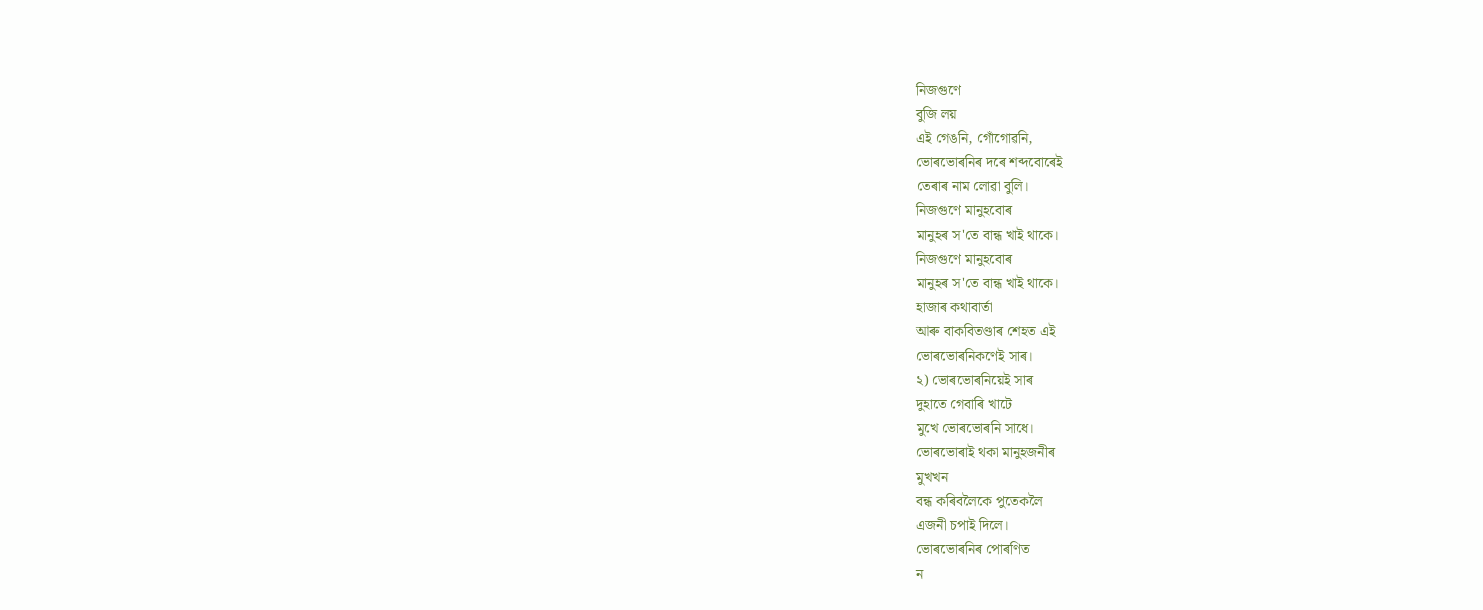নিজগুণে
বুজি লয়
এই গেঙনি, গোঁগোৱনি,
ভোৰভোৰনিৰ দৰে শব্দবোৰেই
তেৰাৰ নাম লোৱা বুলি।
নিজগুণে মানুহবোৰ
মানুহৰ স'তে বান্ধ খাই থাকে।
নিজগুণে মানুহবোৰ
মানুহৰ স'তে বান্ধ খাই থাকে।
হাজাৰ কথাবাৰ্তা
আৰু বাকবিতণ্ডাৰ শেহত এই
ভোৰভোৰনিকণেই সাৰ।
২) ভোৰভোৰনিয়েই সাৰ
দুহাতে গেবাৰি খাটে
মুখে ভোৰভোৰনি সাধে।
ভোৰভোৰাই থকা মানুহজনীৰ
মুখখন
বন্ধ কৰিবলৈকে পুতেকলৈ
এজনী চপাই দিলে।
ভোৰভোৰনিৰ পোৰণিত
ন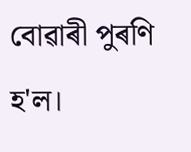বোৱাৰী পুৰণি হ'ল।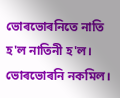ভোৰভোৰনিতে নাতি
হ'ল নাতিনী হ'ল। ভোৰভোৰনি নকমিল।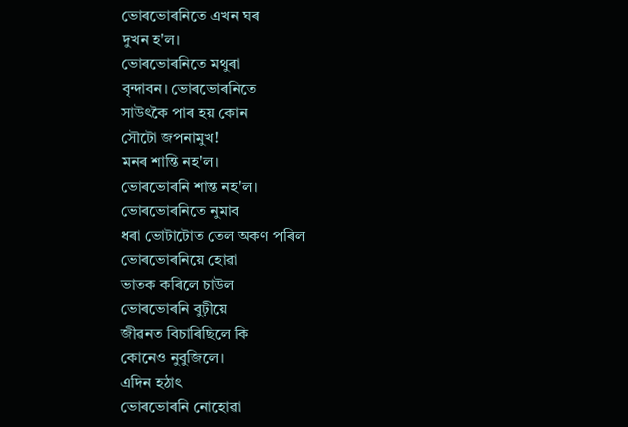ভোৰভোৰনিতে এখন ঘৰ
দুখন হ'ল।
ভোৰভোৰনিতে মথুৰা
বৃন্দাবন। ভোৰভোৰনিতে
সাউৎকৈ পাৰ হয় কোন
সৌটো জপনামুখ!
মনৰ শান্তি নহ'ল।
ভোৰভোৰনি শান্ত নহ'ল।
ভোৰভোৰনিতে নুমাব
ধৰা ভোটাটোত তেল অকণ পৰিল
ভোৰভোৰনিয়ে হোৱা
ভাতক কৰিলে চাউল
ভোৰভোৰনি বুঢ়ীয়ে
জীৱনত বিচাৰিছিলে কি
কোনেও নুবুজিলে।
এদিন হঠাৎ
ভোৰভোৰনি নোহোৱা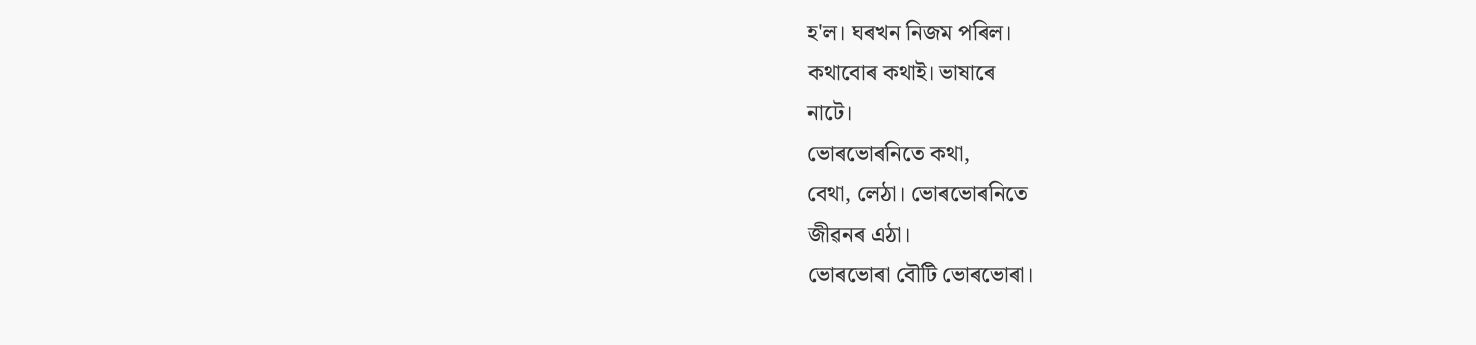হ'ল। ঘৰখন নিজম পৰিল।
কথাবোৰ কথাই। ভাষাৰে
নাটে।
ভোৰভোৰনিতে কথা,
বেথা, লেঠা। ভোৰভোৰনিতে
জীৱনৰ এঠা।
ভোৰভোৰা বৌটি ভোৰভোৰা।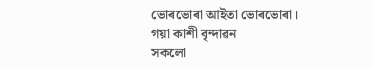ভোৰভোৰা আইতা ভোৰভোৰা।
গয়া কাশী বৃন্দাৱন
সকলো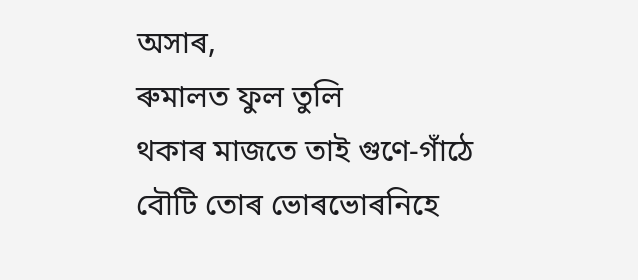অসাৰ,
ৰুমালত ফুল তুলি
থকাৰ মাজতে তাই গুণে-গাঁঠে
বৌটি তোৰ ভোৰভোৰনিহে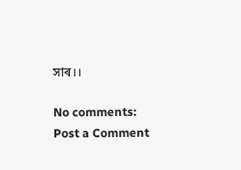সাৰ।।

No comments:
Post a Comment